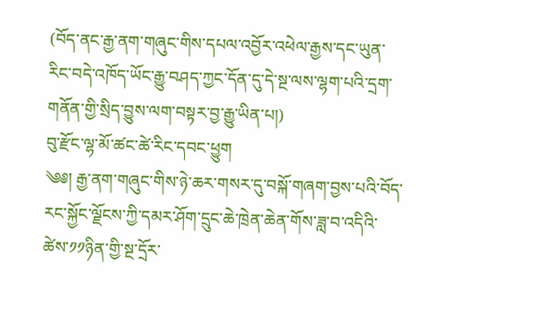(བོད་ནང་རྒྱ་ནག་གཞུང་གིས་དཔལ་འབྱོར་འཕེལ་རྒྱས་དང་ཡུན་རིང་བདེ་འཁོད་ཡོང་རྒྱུ་བཤད་ཀྱང་དོན་དུ་དེ་སྔ་ལས་ལྷག་པའི་དྲག་གནོན་གྱི་སྲིད་བྱུས་ལག་བསྟར་བྱ་རྒྱུ་ཡིན་པ།)
བུ་རྫོང་ལྷ་མོ་ཚང་ཚེ་རིང་དབང་ཕྱུག
༄༅། རྒྱ་ནག་གཞུང་གིས་ཉེ་ཆར་གསར་དུ་བསྐོ་གཞག་བྱས་པའི་བོད་རང་སྐྱོང་ལྗོངས་ཀྱི་དམར་ཤོག་དྲུང་ཆེ་ཁྲེན་ཆེན་གོས་ཟླ་བ་འདིའི་ཚེས་༡༡ཉིན་གྱི་སྔ་དྲོར་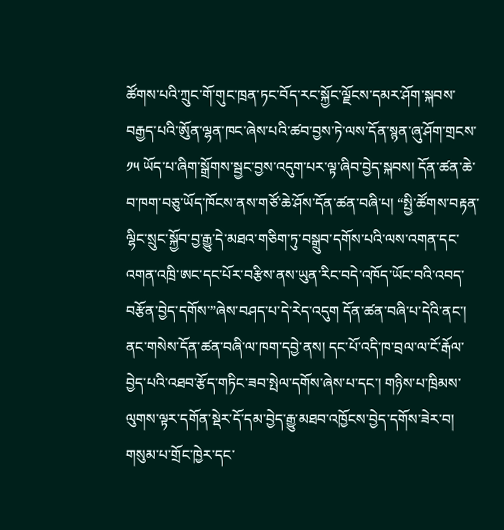ཚོགས་པའི་ཀྲུང་གོ་གུང་ཁྲན་ཏང་བོད་རང་སྐྱོང་ལྗོངས་དམར་ཤོག་སྐབས་བརྒྱད་པའི་ཨོུན་ལྷན་ཁང་ཞེས་པའི་ཚབ་བྱས་ཏེ་ལས་དོན་སྙན་ཞུ་ཤོག་གྲངས་ ༡༥ ཡོད་པ་ཞིག་སྒྲོགས་སྦྱང་བྱས་འདུག་པར་ལྟ་ཞིབ་བྱེད་སྐབས། དོན་ཚན་ཆེ་བ་ཁག་བཅུ་ཡོད་ཁོངས་ནས་གཙོ་ཆེ་ཤོས་དོན་ཚན་བཞི་པ། “སྤྱི་ཚོགས་བརྟན་ལྷིང་སྲུང་སྐྱོབ་བྱ་རྒྱུ་དེ་མཐའ་གཅིག་ཏུ་བསྒྲུབ་དགོས་པའི་ལས་འགན་དང་འགན་འཁྲི་ཨང་དང་པོར་བརྩིས་ནས་ཡུན་རིང་བདེ་འཁོད་ཡོང་བའི་འབད་བརྩོན་བྱེད་དགོས་”ཞེས་བཤད་པ་དེ་རེད་འདུག དོན་ཚན་བཞི་པ་དེའི་ནང་། ནང་གསེས་དོན་ཚན་བཞི་ལ་ཁག་དབྱེ་ནས། དང་པོ་འདི་ཁ་བྲལ་ལ་ངོ་རྒོལ་བྱེད་པའི་འཐབ་རྩོད་གཏིང་ཟབ་སྤེལ་དགོས་ཞེས་པ་དང་། གཉིས་པ་ཁྲིམས་ལུགས་ལྟར་དགོན་སྡེར་དོ་དམ་བྱེད་རྒྱུ་མཐབ་འཁྱོངས་བྱེད་དགོས་ཟེར་བ། གསུམ་པ་གྲོང་ཁྱེར་དང་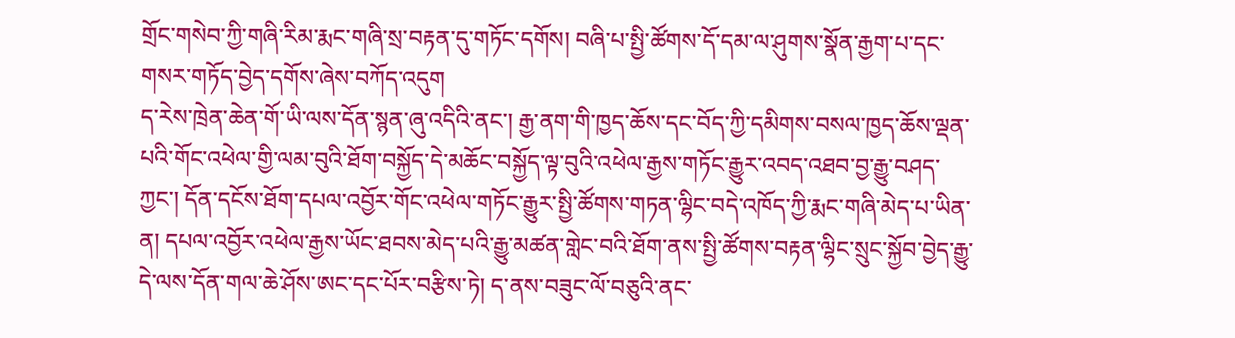གྲོང་གསེབ་ཀྱི་གཞི་རིམ་རྨང་གཞི་སྲ་བརྟན་དུ་གཏོང་དགོས། བཞི་པ་སྤྱི་ཚོགས་དོ་དམ་ལ་ཤུགས་སྣོན་རྒྱག་པ་དང་གསར་གཏོད་བྱེད་དགོས་ཞེས་བཀོད་འདུག
ད་རེས་ཁྲེན་ཆེན་གོ་ཡི་ལས་དོན་སྙན་ཞུ་འདིའི་ནང་། རྒྱ་ནག་གི་ཁྱད་ཆོས་དང་བོད་ཀྱི་དམིགས་བསལ་ཁྱད་ཆོས་ལྡན་པའི་གོང་འཕེལ་གྱི་ལམ་བུའི་ཐོག་བསྐྱོད་དེ་མཆོང་བསྐྱོད་ལྟ་བུའི་འཕེལ་རྒྱས་གཏོང་རྒྱུར་འབད་འཐབ་བྱ་རྒྱུ་བཤད་ཀྱང་། དོན་དངོས་ཐོག་དཔལ་འབྱོར་གོང་འཕེལ་གཏོང་རྒྱུར་སྤྱི་ཚོགས་གཏན་ལྷིང་བདེ་འཁོད་ཀྱི་རྨང་གཞི་མེད་པ་ཡིན་ན། དཔལ་འབྱོར་འཕེལ་རྒྱས་ཡོང་ཐབས་མེད་པའི་རྒྱུ་མཚན་གླེང་བའི་ཐོག་ནས་སྤྱི་ཚོགས་བརྟན་ལྷིང་སྲུང་སྐྱོབ་བྱེད་རྒྱུ་དེ་ལས་དོན་གལ་ཆེ་ཤོས་ཨང་དང་པོར་བརྩིས་ཏེ། ད་ནས་བཟུང་ལོ་བཅུའི་ནང་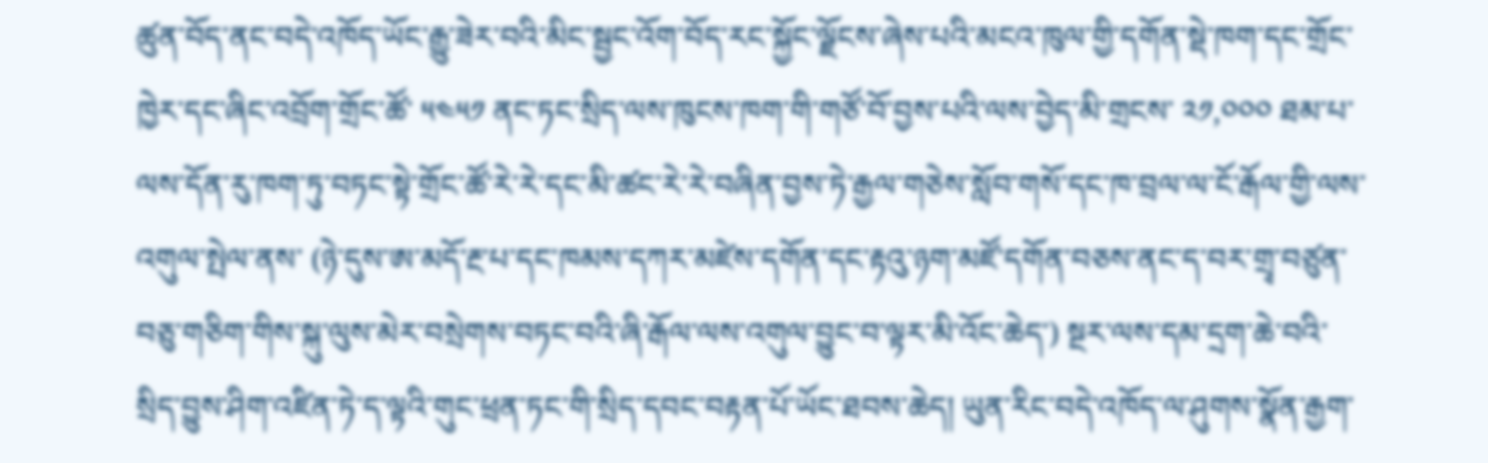ཚུན་བོད་ནང་བདེ་འཁོད་ཡོང་རྒྱུ་ཟེར་བའི་མིང་སྦྱང་འོག་བོད་རང་སྐྱོང་ལྗོངས་ཞེས་པའི་མངའ་ཁུལ་གྱི་དགོན་སྡེ་ཁག་དང་གྲོང་ཁྱེར་དང་ཞིང་འབྲོག་གྲོང་ཚོ་ ༥༤༥༡ ནང་ཏང་སྲིད་ལས་ཁུངས་ཁག་གི་གཙོ་བོ་བྱས་པའི་ལས་བྱེད་མི་གྲངས་ ༢༡,༠༠༠ ཐམ་པ་ལས་དོན་རུ་ཁག་ཏུ་བཏང་སྟེ་གྲོང་ཚོ་རེ་རེ་དང་མི་ཚང་རེ་རེ་བཞིན་བྱས་ཏེ་རྒྱལ་གཅེས་སློབ་གསོ་དང་ཁ་བྲལ་ལ་ངོ་རྒོལ་གྱི་ལས་འགུལ་སྤེལ་ནས་ (ཉེ་དུས་ཨ་མདོ་རྔ་པ་དང་ཁམས་དཀར་མཛེས་དགོན་དང་རྟའུ་ཉག་མཛོ་དགོན་བཅས་ནང་ད་བར་གྲྭ་བཙུན་བཅུ་གཅིག་གིས་སྐུ་ལུས་མེར་བསྲེགས་བཏང་བའི་ཞི་རྒོལ་ལས་འགུལ་བྱུང་བ་ལྟར་མི་འོང་ཆེད་) སྔར་ལས་དམ་དྲག་ཆེ་བའི་སྲིད་བྱུས་ཤིག་འཛིན་ཏེ་ད་ལྟའི་གུང་ཕྲན་ཏང་གི་སྲིད་དབང་བརྟན་པོ་ཡོང་ཐབས་ཆེད། ཡུན་རིང་བདེ་འཁོད་ལ་ཤུགས་སྣོན་རྒྱག་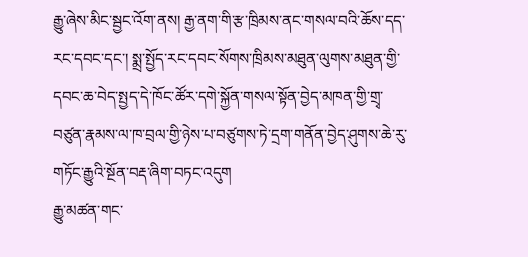རྒྱུ་ཞེས་མིང་སྦྱང་འོག་ནས། རྒྱ་ནག་གི་རྩ་ཁྲིམས་ནང་གསལ་བའི་ཆོས་དད་རང་དབང་དང་། སྨྲ་སྤྱོད་རང་དབང་སོགས་ཁྲིམས་མཐུན་ལུགས་མཐུན་གྱི་དབང་ཆ་བེད་སྤྱད་དེ་ཁོང་ཚོར་དགེ་སྐྱོན་གསལ་སྟོན་བྱེད་མཁན་གྱི་གྲྭ་བཙུན་རྣམས་ལ་ཁ་བྲལ་གྱི་ཉེས་པ་བཙུགས་ཏེ་དྲག་གནོན་བྱེད་ཤུགས་ཆེ་རུ་གཏོང་རྒྱུའི་སྔོན་བརྡ་ཞིག་བཏང་འདུག
རྒྱུ་མཚན་གང་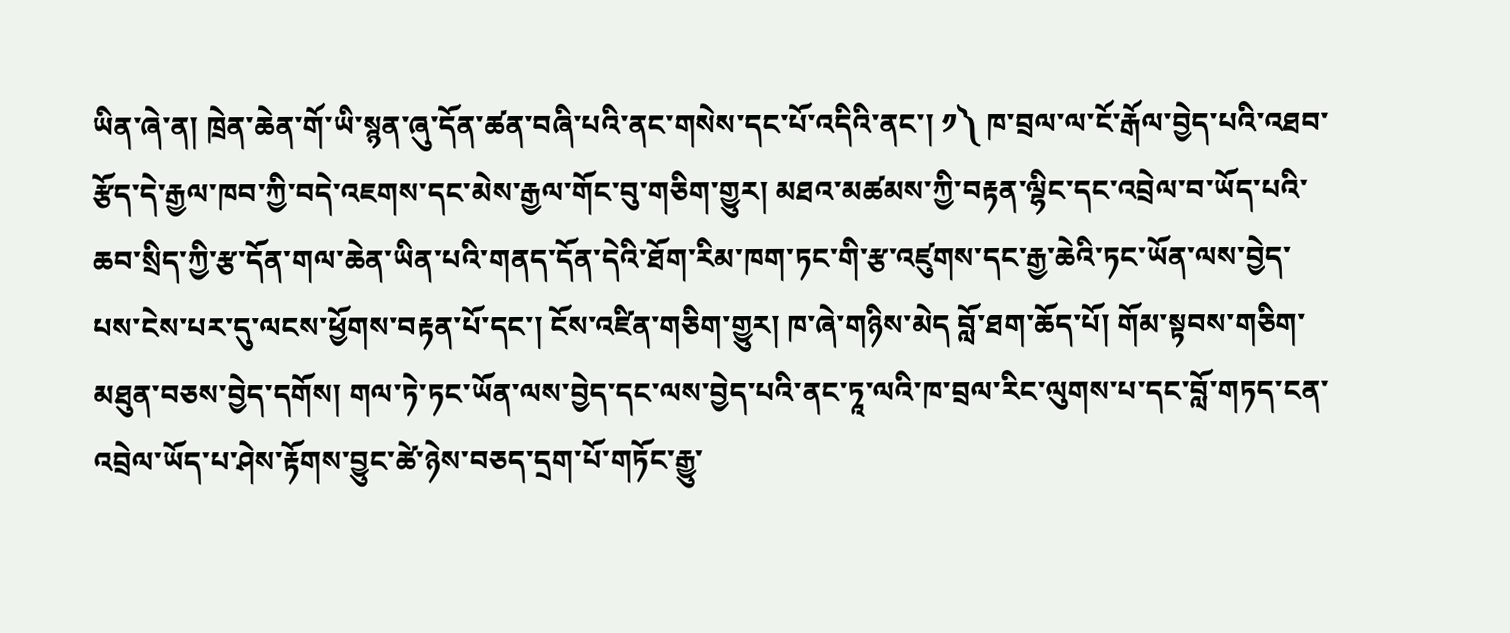ཡིན་ཞེ་ན། ཁྲེན་ཆེན་གོ་ཡི་སྙན་ཞུ་དོན་ཚན་བཞི་པའི་ནང་གསེས་དང་པོ་འདིའི་ནང་། ༡༽ ཁ་བྲལ་ལ་ངོ་རྒོལ་བྱེད་པའི་འཐབ་རྩོད་དེ་རྒྱལ་ཁབ་ཀྱི་བདེ་འཇགས་དང་མེས་རྒྱལ་གོང་བུ་གཅིག་གྱུར། མཐའ་མཚམས་ཀྱི་བརྟན་ལྷིང་དང་འབྲེལ་བ་ཡོད་པའི་ཆབ་སྲིད་ཀྱི་རྩ་དོན་གལ་ཆེན་ཡིན་པའི་གནད་དོན་དེའི་ཐོག་རིམ་ཁག་ཏང་གི་རྩ་འཛུགས་དང་རྒྱ་ཆེའི་ཏང་ཡོན་ལས་བྱེད་པས་ངེས་པར་དུ་ལངས་ཕྱོགས་བརྟན་པོ་དང་། ངོས་འཛིན་གཅིག་གྱུར། ཁ་ཞེ་གཉིས་མེད བློ་ཐག་ཆོད་པོ། གོམ་སྟབས་གཅིག་མཐུན་བཅས་བྱེད་དགོས། གལ་ཏེ་ཏང་ཡོན་ལས་བྱེད་དང་ལས་བྱེད་པའི་ནང་ཏཱ་ལའི་ཁ་བྲལ་རིང་ལུགས་པ་དང་བློ་གཏད་ངན་འབྲེལ་ཡོད་པ་ཤེས་རྟོགས་བྱུང་ཚེ་ཉེས་བཅད་དྲག་པོ་གཏོང་རྒྱུ་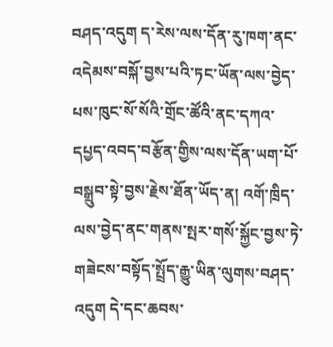བཤད་འདུག ད་རེས་ལས་དོན་རུ་ཁག་ནང་འདེམས་བསྐོ་བྱས་པའི་ཏང་ཡོན་ལས་བྱེད་པས་ཁུང་སོ་སོའི་གྲོང་ཚོའི་ནང་དཀའ་དཔྱད་འབད་བརྩོན་གྱིས་ལས་དོན་ཡག་པོ་བསྒྲུབ་སྟེ་བྱས་རྗེས་ཐོན་ཡོད་ན། འགོ་ཁྲིད་ལས་བྱེད་ནང་གནས་སྤར་གསོ་སྐྱོང་བྱས་ཏེ་གཟེངས་བསྟོད་སྤྲོད་རྒྱུ་ཡིན་ལུགས་བཤད་འདུག དེ་དང་ཆབས་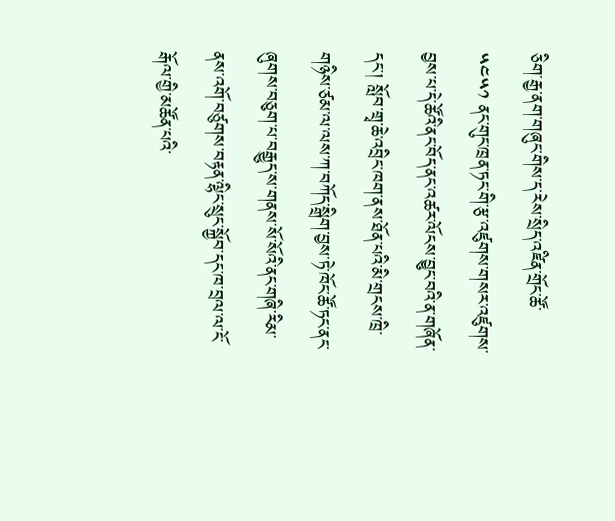ཅིག་རྒྱ་ནག་གཞུང་གིས་ད་རེས་སྲིད་འཛིན་གྲོང་ཚོ་ ༥༤༥༡ ནང་གུང་ཁྲན་ཏང་གི་རྩ་འཛུགས་གསར་འཛུགས་བྱས་པ་དེ་ཚོའི་ནང་བོད་ནང་འཚར་ལོངས་བྱུང་བའི་ན་གཞོན་དང་། སློབ་གྲྭ་ཆེ་འབྲིང་ཁག་ནས་ཐོན་པའི་མི་གྲངས་ཁྲི་གཉིས་ཙམ་ལ་ལས་ཀ་བཀོད་སྒྲིག་བྱས་ཏེ་ཁོང་ཚོ་ཏང་ནང་ཞུགས་བཅུག་པ་བརྒྱུད་ས་གནས་སོ་སོའི་ནང་གཞི་རིམ་ནས་འགོ་བཙུགས་བརྟན་ལྷིང་སྲུང་སྐྱོབ་དང་ཁ་བྲལ་ལ་ངོ་རྒོལ་གྱི་མཚོན་པའི་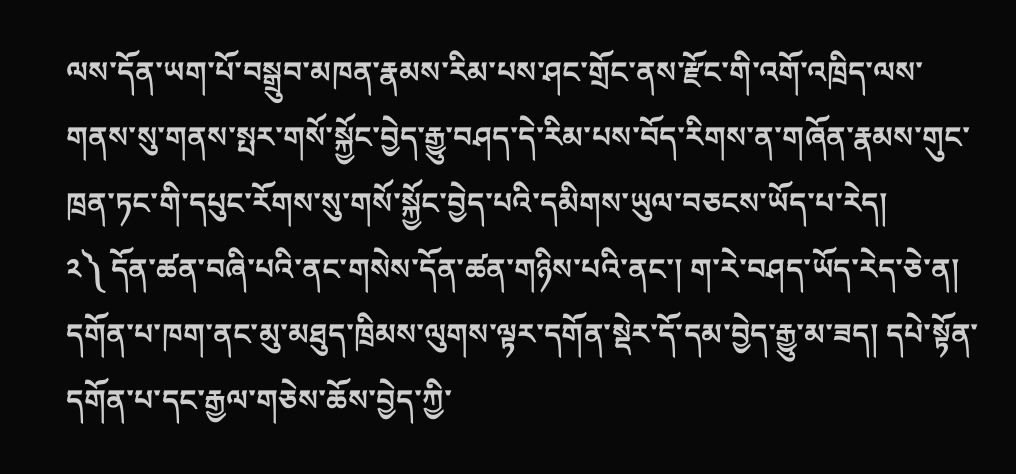ལས་དོན་ཡག་པོ་བསྒྲུབ་མཁན་རྣམས་རིམ་པས་ཤང་གྲོང་ནས་རྫོང་གི་འགོ་འཁྲིད་ལས་གནས་སུ་གནས་སྤར་གསོ་སྐྱོང་བྱེད་རྒྱུ་བཤད་དེ་རིམ་པས་བོད་རིགས་ན་གཞོན་རྣམས་གུང་ཁྲན་ཏང་གི་དཔུང་རོགས་སུ་གསོ་སྐྱོང་བྱེད་པའི་དམིགས་ཡུལ་བཅངས་ཡོད་པ་རེད།
༢༽ དོན་ཚན་བཞི་པའི་ནང་གསེས་དོན་ཚན་གཉིས་པའི་ནང་། ག་རེ་བཤད་ཡོད་རེད་ཅེ་ན། དགོན་པ་ཁག་ནང་མུ་མཐུད་ཁྲིམས་ལུགས་ལྟར་དགོན་སྡེར་དོ་དམ་བྱེད་རྒྱུ་མ་ཟད། དཔེ་སྟོན་དགོན་པ་དང་རྒྱལ་གཅེས་ཆོས་བྱེད་ཀྱི་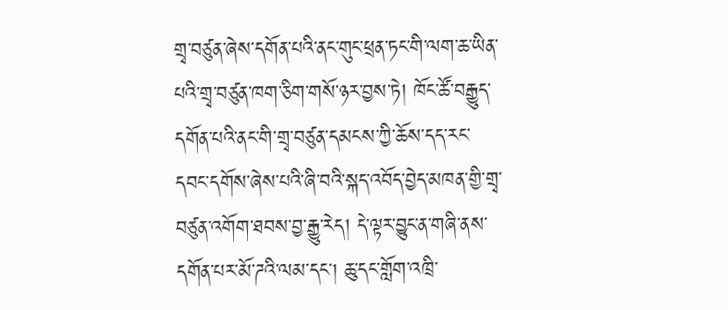གྲྭ་བཙུན་ཞེས་དགོན་པའི་ནང་གུང་ཕྲན་ཏང་གི་ལག་ཆ་ཡིན་པའི་གྲྭ་བཙུན་ཁག་ཅིག་གསོ་ཉར་བྱས་ཏེ། ཁོང་ཚོ་བརྒྱུད་དགོན་པའི་ནང་གི་གྲྭ་བཙུན་དམངས་ཀྱི་ཆོས་དད་རང་དབང་དགོས་ཞེས་པའི་ཞི་བའི་སྐད་འབོད་བྱེད་མཁན་གྱི་གྲྭ་བཙུན་འགོག་ཐབས་བྱ་རྒྱུ་རེད། དེ་ལྟར་བྱུང་ན་གཞི་ནས་དགོན་པར་མོ་ཌའི་ལམ་དང། ཆུ་དང་གློག་འཁྲི་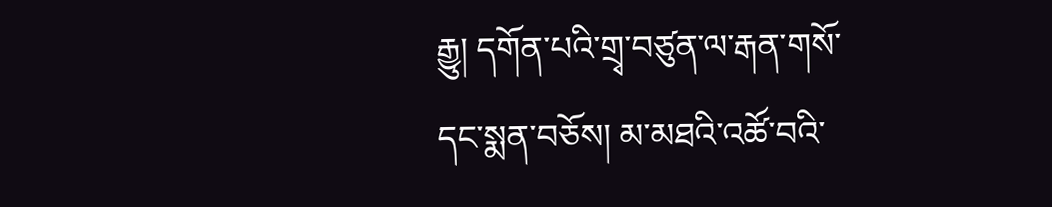རྒྱུ། དགོན་པའི་གྲྭ་བཙུན་ལ་རྒན་གསོ་དང་སྨན་བཅོས། མ་མཐའི་འཚོ་བའི་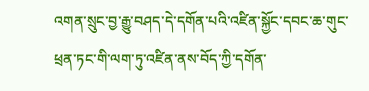འགན་སྲུང་བྱ་རྒྱུ་བཤད་དེ་དགོན་པའི་འཛིན་སྐྱོང་དབང་ཆ་གུང་ཕྲན་ཏང་གི་ལག་ཏུ་འཛིན་ནས་བོད་ཀྱི་དགོན་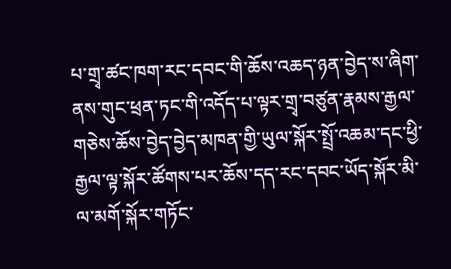པ་གྲྭ་ཚང་ཁག་རང་དབང་གི་ཆོས་འཆད་ཉན་བྱེད་ས་ཞིག་ནས་གུང་ཕྲན་ཏང་གི་འདོད་པ་ལྟར་གྲྭ་བཙུན་རྣམས་རྒྱལ་གཅེས་ཆོས་བྱེད་བྱེད་མཁན་གྱི་ཡུལ་སྐོར་སྤྲོ་འཆམ་དང་ཕྱི་རྒྱལ་ལྟ་སྐོར་ཚོགས་པར་ཆོས་དད་རང་དབང་ཡོད་སྐོར་མི་ལ་མགོ་སྐོར་གཏོང་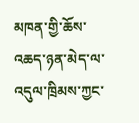མཁན་གྱི་ཆོས་འཆད་ཉན་མེད་ལ་འདུལ་ཁྲིམས་ཀྱང་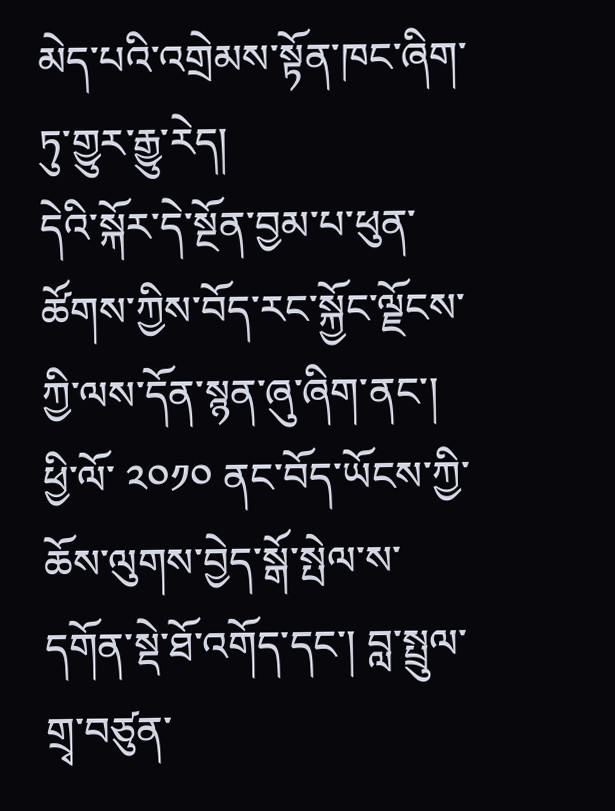མེད་པའི་འགྲེམས་སྟོན་ཁང་ཞིག་ཏུ་གྱུར་རྒྱུ་རེད།
དེའི་སྐོར་དེ་སྔོན་བྱམ་པ་ཕུན་ཚོགས་ཀྱིས་བོད་རང་སྐྱོང་ལྗོངས་ཀྱི་ལས་དོན་སྙན་ཞུ་ཞིག་ནང་། ཕྱི་ལོ་ ༢༠༡༠ ནང་བོད་ཡོངས་ཀྱི་ཆོས་ལུགས་བྱེད་སྒོ་སྤེལ་ས་དགོན་སྡེ་ཐོ་འགོད་དང་། བླ་སྤྲུལ་གྲྭ་བཙུན་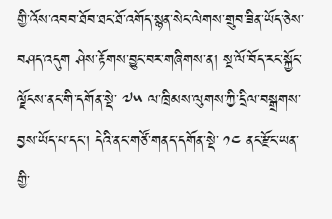གྱི་འོས་འབབ་ཐོབ་ཐང་ཐོ་འགོད་སྙན་སེང་ལེགས་གྲུབ་ཟིན་ཡོད་ཅེས་བཤད་འདུག ཤེས་རྟོགས་བྱུང་བར་གཞིགས་ན། སྔ་ལོ་བོད་རང་སྐྱོང་ལྗོངས་ནང་གི་དགོན་སྡེ་ ༧༥ ལ་ཁྲིམས་ལུགས་ཀྱི་དྲིལ་བསྒྲགས་བྱས་ཡོད་པ་དང་། དེའི་ནང་གཙོ་གནད་དགོན་སྡེ་ ༡༤ ནང་རྫོང་ཡན་གྱི་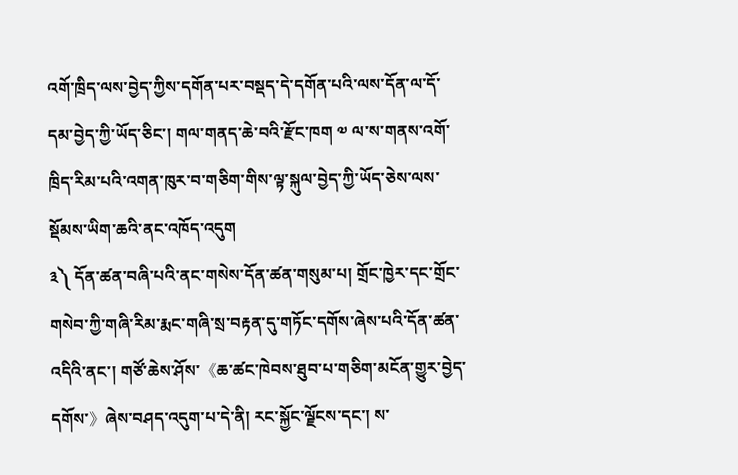འགོ་ཁྲིད་ལས་བྱེད་ཀྱིས་དགོན་པར་བསྡད་དེ་དགོན་པའི་ལས་དོན་ལ་དོ་དམ་བྱེད་ཀྱི་ཡོད་ཅིང་། གལ་གནད་ཆེ་བའི་རྫོང་ཁག ༧ ལ་ས་གནས་འགོ་ཁྲིད་རིམ་པའི་འགན་ཁུར་བ་གཅིག་གིས་ལྟ་སྐུལ་བྱེད་ཀྱི་ཡོད་ཅེས་ལས་སྡོམས་ཡིག་ཆའི་ནང་འཁོད་འདུག
༣༽ དོན་ཚན་བཞི་པའི་ནང་གསེས་དོན་ཚན་གསུམ་པ། གྲོང་ཁྱེར་དང་གྲོང་གསེབ་ཀྱི་གཞི་རིམ་རྨང་གཞི་སྲ་བརྟན་དུ་གཏོང་དགོས་ཞེས་པའི་དོན་ཚན་འདིའི་ནང་། གཙོ་ཆེས་ཤོས་《ཆ་ཚང་ཁེབས་ཐུབ་པ་གཅིག་མངོན་གྱུར་བྱེད་དགོས་》ཞེས་བཤད་འདུག་པ་དེ་ནི། རང་སྐྱོང་ལྗོངས་དང་། ས་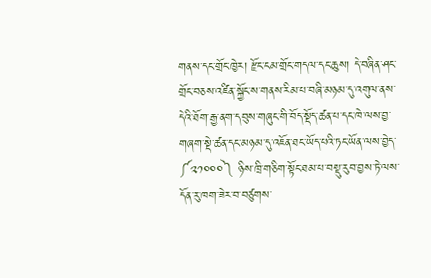གནས་དང་གྲོང་ཁྱེར། རྫོང་ངམ་གྲོང་གདལ་དང་ཆུས། དེ་བཞིན་ཤང་གྲོང་བཅས་འཛིན་སྐྱོང་ས་གནས་རིམ་པ་བཞི་མཉམ་དུ་འགུལ་ནས་དེའི་ཐོག་རྒྱ་ནག་དབུས་གཞུང་གི་བོད་སྡོད་ཚན་པ་དང་ཁེ་ལས་བྱ་གཞག་སྡེ་ཚན་དང་མཉམ་དུ་འཇོན་ཐང་ཡོད་པའི་ཏང་ཡོན་ལས་བྱེད་ ༼༢༡༠༠༠༽ ཉིས་ཁྲི་གཅིག་སྟོང་ཐམ་པ་བསྡུ་རུབ་བྱས་ཏེ་ལས་དོན་རུ་ཁག་ཟེར་བ་བཙུགས་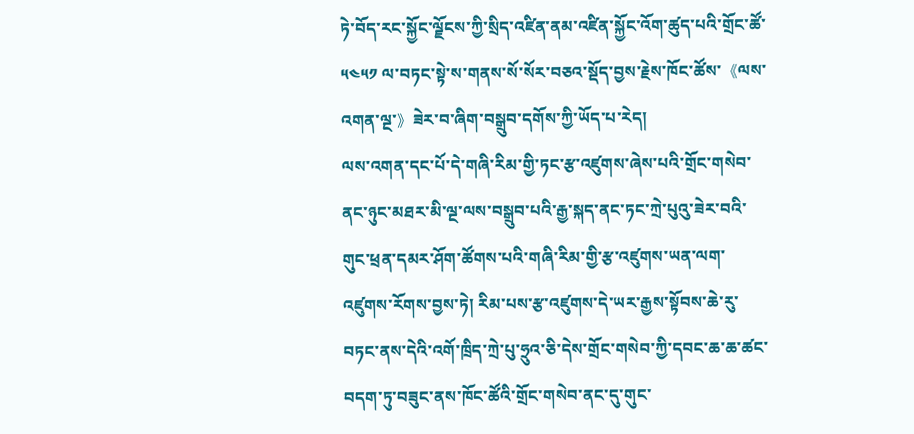ཏེ་བོད་རང་སྐྱོང་ལྗོངས་ཀྱི་སྲིད་འཛིན་ནམ་འཛིན་སྐྱོང་འོག་ཚུད་པའི་གྲོང་ཚོ་ ༥༤༥༡ ལ་བཏང་སྟེ་ས་གནས་སོ་སོར་བཅའ་སྡོད་བྱས་རྗེས་ཁོང་ཚོས་《ལས་འགན་ལྔ་》ཟེར་བ་ཞིག་བསྒྲུབ་དགོས་ཀྱི་ཡོད་པ་རེད།
ལས་འགན་དང་པོ་དེ་གཞི་རིམ་གྱི་ཏང་རྩ་འཛུགས་ཞེས་པའི་གྲོང་གསེབ་ནང་ཉུང་མཐར་མི་ལྔ་ལས་བསྒྲུབ་པའི་རྒྱ་སྐད་ནང་ཏང་ཀྲེ་པུའུ་ཟེར་བའི་གུང་ཕྲན་དམར་ཤོག་ཚོགས་པའི་གཞི་རིམ་གྱི་རྩ་འཛུགས་ཡན་ལག་འཛུགས་རོགས་བྱས་ཏེ། རིམ་པས་རྩ་འཛུགས་དེ་ཡར་རྒྱས་སྟོབས་ཆེ་རུ་བཏང་ནས་དེའི་འགོ་ཁྲིད་ཀྲེ་པུ་ཧྲུའ་ཅི་དེས་གྲོང་གསེབ་ཀྱི་དབང་ཆ་ཆ་ཚང་བདག་ཏུ་བཟུང་ནས་ཁོང་ཚོའི་གྲོང་གསེབ་ནང་དུ་གུང་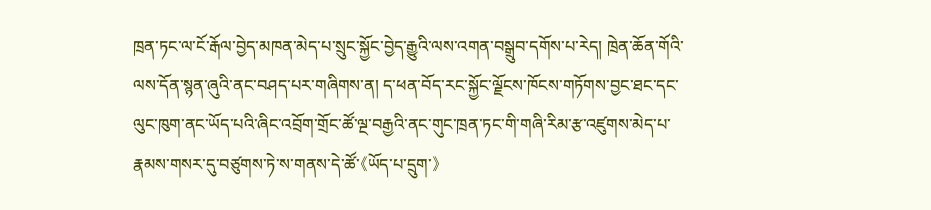ཁྲན་ཏང་ལ་ངོ་རྒོལ་བྱེད་མཁན་མེད་པ་སྲུང་སྐྱོང་བྱེད་རྒྱུའི་ལས་འགན་བསྒྲུབ་དགོས་པ་རེད། ཁྲེན་ཆོན་གོའི་ལས་དོན་སྙན་ཞུའི་ནང་བཤད་པར་གཞིགས་ན། ད་ཕན་བོད་རང་སྐྱོང་ལྗོངས་ཁོངས་གཏོགས་བྱང་ཐང་དང་ལུང་ཁུག་ནང་ཡོད་པའི་ཞིང་འབྲོག་གྲོང་ཚོ་ལྔ་བརྒྱའི་ནང་གུང་ཁྲན་ཏང་གི་གཞི་རིམ་རྩ་འཛུགས་མེད་པ་རྣམས་གསར་དུ་བཙུགས་ཏེ་ས་གནས་དེ་ཚོ་《ཡོད་པ་དྲུག་》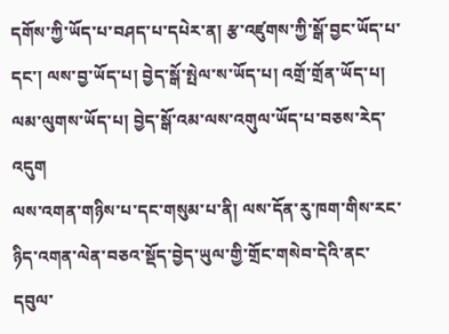དགོས་ཀྱི་ཡོད་པ་བཤད་པ་དཔེར་ན། རྩ་འཛུགས་ཀྱི་སྒོ་བྱང་ཡོད་པ་དང་། ལས་བྱ་ཡོད་པ། བྱེད་སྒོ་སྤེལ་ས་ཡོད་པ། འགྲོ་གྲོན་ཡོད་པ། ལམ་ལུགས་ཡོད་པ། བྱེད་སྒོ་འམ་ལས་འགུལ་ཡོད་པ་བཅས་རེད་འདུག
ལས་འགན་གཉིས་པ་དང་གསུམ་པ་ནི། ལས་དོན་རུ་ཁག་གིས་རང་ཉིད་འགན་ལེན་བཅའ་སྡོད་བྱེད་ཡུལ་གྱི་གྲོང་གསེབ་དེའི་ནང་དབུལ་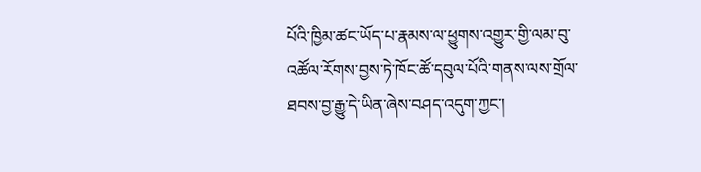པོའི་ཁྱིམ་ཚང་ཡོད་པ་རྣམས་ལ་ཕྱུགས་འགྱུར་གྱི་ལམ་བུ་འཚོལ་རོགས་བྱས་ཏེ་ཁོང་ཚོ་དབུལ་པོའི་གནས་ལས་གྲོལ་ཐབས་བྱ་རྒྱུ་དེ་ཡིན་ཞེས་བཤད་འདུག་ཀྱང་།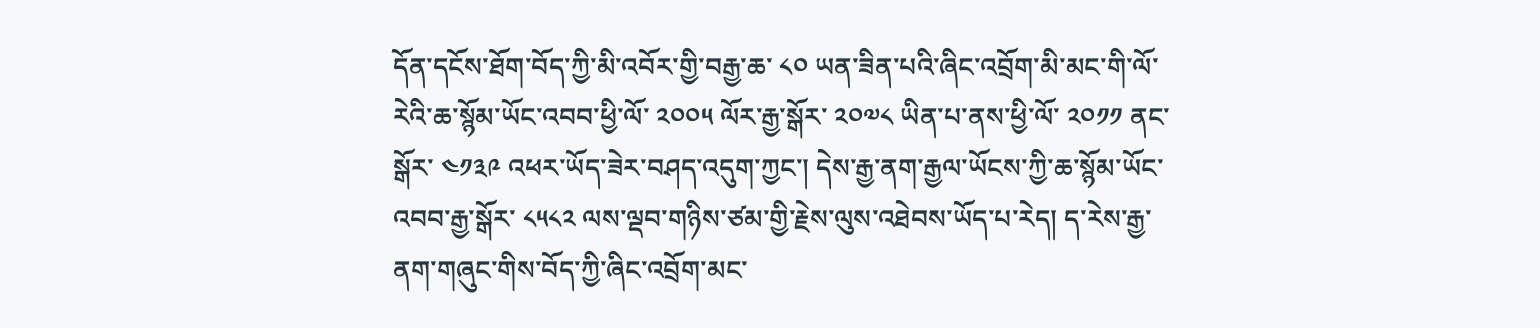དོན་དངོས་ཐོག་བོད་ཀྱི་མི་འབོར་གྱི་བརྒྱ་ཆ་ ༨༠ ཡན་ཟིན་པའི་ཞིང་འབྲོག་མི་མང་གི་ལོ་རེའི་ཆ་སྙོམ་ཡོང་འབབ་ཕྱི་ལོ་ ༢༠༠༥ ལོར་རྒྱ་སྒོར་ ༢༠༧༨ ཡིན་པ་ནས་ཕྱི་ལོ་ ༢༠༡༡ ནང་སྒོར་ ༤༡༣༩ འཕར་ཡོད་ཟེར་བཤད་འདུག་ཀྱང་། དེས་རྒྱ་ནག་རྒྱལ་ཡོངས་ཀྱི་ཆ་སྙོམ་ཡོང་འབབ་རྒྱ་སྒོར་ ༨༥༨༢ ལས་ལྡབ་གཉིས་ཙམ་གྱི་རྗེས་ལུས་འཐེབས་ཡོད་པ་རེད། ད་རེས་རྒྱ་ནག་གཞུང་གིས་བོད་ཀྱི་ཞིང་འབྲོག་མང་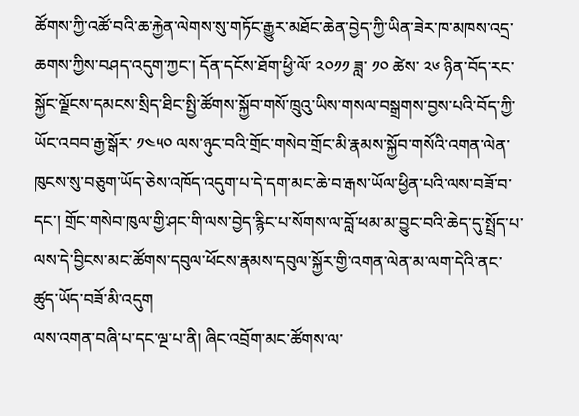ཚོགས་ཀྱི་འཚོ་བའི་ཆ་རྐྱེན་ལེགས་སུ་གཏོང་རྒྱུར་མཐོང་ཆེན་བྱེད་ཀྱི་ཡིན་ཟེར་ཁ་མཁས་འདྲ་ཆགས་ཀྱིས་བཤད་འདུག་ཀྱང་། དོན་དངོས་ཐོག་ཕྱི་ལོ་ ༢༠༡༡ ཟླ་ ༡༠ ཚེས་ ༢༦ ཉིན་བོད་རང་སྐྱོང་ལྗོངས་དམངས་སྲིད་ཐིང་སྤྱི་ཚོགས་སྐྱོབ་གསོ་ཁྲུའུ་ཡིས་གསལ་བསྒྲགས་བྱས་པའི་བོད་ཀྱི་ཡོང་འབབ་རྒྱ་སྒོར་ ༡༤༥༠ ལས་ཉུང་བའི་གྲོང་གསེབ་གྲོང་མི་རྣམས་སྐྱོབ་གསོའི་འགན་ལེན་ཁུངས་སུ་བཅུག་ཡོད་ཅེས་འཁོད་འདུག་པ་དེ་དག་མང་ཆེ་བ་རྒས་ཡོལ་ཕྱིན་པའི་ལས་བཟོ་བ་དང་། གྲོང་གསེབ་ཁུལ་གྱི་ཤང་གི་ལས་བྱེད་རྙིང་པ་སོགས་ལ་བློ་ཕམ་མ་བྱུང་བའི་ཆེད་དུ་སྤྲོད་པ་ལས་དེ་བྱིངས་མང་ཚོགས་དབུལ་ཕོངས་རྣམས་དབུལ་སྐྱོར་གྱི་འགན་ལེན་མ་ལག་དེའི་ནང་ཚུད་ཡོད་བཟོ་མི་འདུག
ལས་འགན་བཞི་པ་དང་ལྔ་པ་ནི། ཞིང་འབྲོག་མང་ཚོགས་ལ་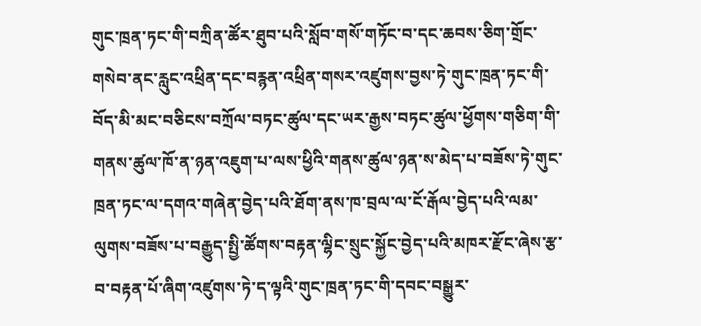གུང་ཁྲན་ཏང་གི་བཀྲིན་ཚོར་ཐུབ་པའི་སློབ་གསོ་གཏོང་བ་དང་ཆབས་ཅིག་གྲོང་གསེབ་ནང་རླུང་འཕྲིན་དང་བརྙན་འཕྲིན་གསར་འཛུགས་བྱས་ཏེ་གུང་ཁྲན་ཏང་གི་བོད་མི་མང་བཅིངས་བཀྲོལ་བཏང་ཚུལ་དང་ཡར་རྒྱས་བཏང་ཚུལ་ཕྱོགས་གཅིག་གི་གནས་ཚུལ་ཁོ་ན་ཉན་འཇུག་པ་ལས་ཕྱིའི་གནས་ཚུལ་ཉན་ས་མེད་པ་བཟོས་ཏེ་གུང་ཁྲན་ཏང་ལ་དགའ་གཞེན་བྱེད་པའི་ཐོག་ནས་ཁ་བྲལ་ལ་ངོ་རྒོལ་བྱེད་པའི་ལམ་ལུགས་བཟོས་པ་བརྒྱུད་སྤྱི་ཚོགས་བརྟན་ལྷིང་སྲུང་སྐྱོང་བྱེད་པའི་མཁར་རྫོང་ཞེས་རྩ་བ་བརྟན་པོ་ཞིག་འཛུགས་ཏེ་ད་ལྟའི་གུང་ཁྲན་ཏང་གི་དབང་བསྒྱུར་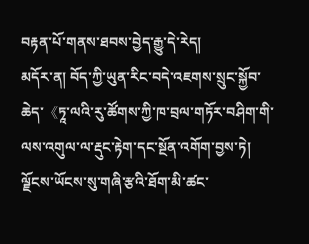བརྟན་པོ་གནས་ཐབས་བྱེད་རྒྱུ་དེ་རེད།
མདོར་ན། བོད་ཀྱི་ཡུན་རིང་བདེ་འཇགས་སྲུང་སྐྱོབ་ཆེད་《ཏཱ་ལའི་རུ་ཚོགས་ཀྱི་ཁ་བྲལ་གཏོར་བཤིག་གི་ལས་འགུལ་ལ་རྡུང་རྟེག་དང་སྔོན་འགོག་བྱས་ཏེ། ལྗོངས་ཡོངས་སུ་གཞི་རྩའི་ཐོག་མི་ཚང་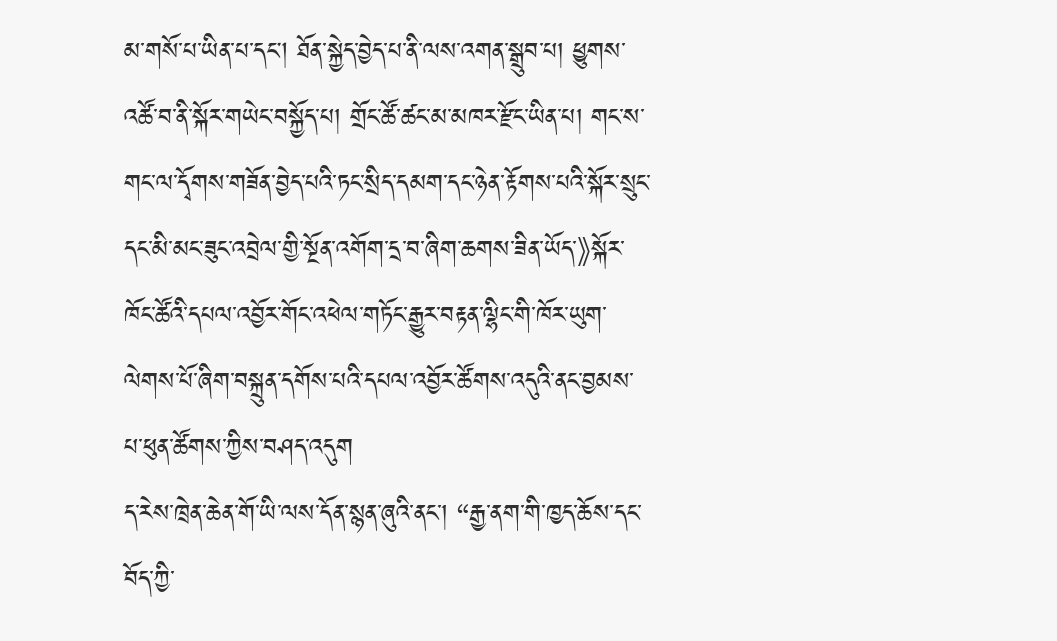མ་གསོ་པ་ཡིན་པ་དང། ཐོན་སྐྱེད་བྱེད་པ་ནི་ལས་འགན་སྒྲུབ་པ། ཕྱུགས་འཚོ་བ་ནི་སྐོར་གཡེང་བསྐྱོད་པ། གྲོང་ཚོ་ཚང་མ་མཁར་རྫོང་ཡིན་པ། གང་ས་གང་ལ་དྭོགས་གཟོན་བྱེད་པའི་ཏང་སྲིད་དམག་དང་ཉེན་རྟོགས་པའི་སྐོར་སྲུང་དང་མི་མང་ཟུང་འབྲེལ་གྱི་སྔོན་འགོག་དྲ་བ་ཞིག་ཆགས་ཟིན་ཡོད་》སྐོར་ཁོང་ཚོའི་དཔལ་འབྱོར་གོང་འཕེལ་གཏོང་རྒྱུར་བརྟན་ལྷིང་གི་ཁོར་ཡུག་ལེགས་པོ་ཞིག་བསྐྲུན་དགོས་པའི་དཔལ་འབྱོར་ཚོགས་འདུའི་ནང་བྱམས་པ་ཕུན་ཚོགས་ཀྱིས་བཤད་འདུག
ད་རེས་ཁྲེན་ཆེན་གོ་ཡི་ལས་དོན་སྙན་ཞུའི་ནང་། “རྒྱ་ནག་གི་ཁྱད་ཆོས་དང་བོད་ཀྱི་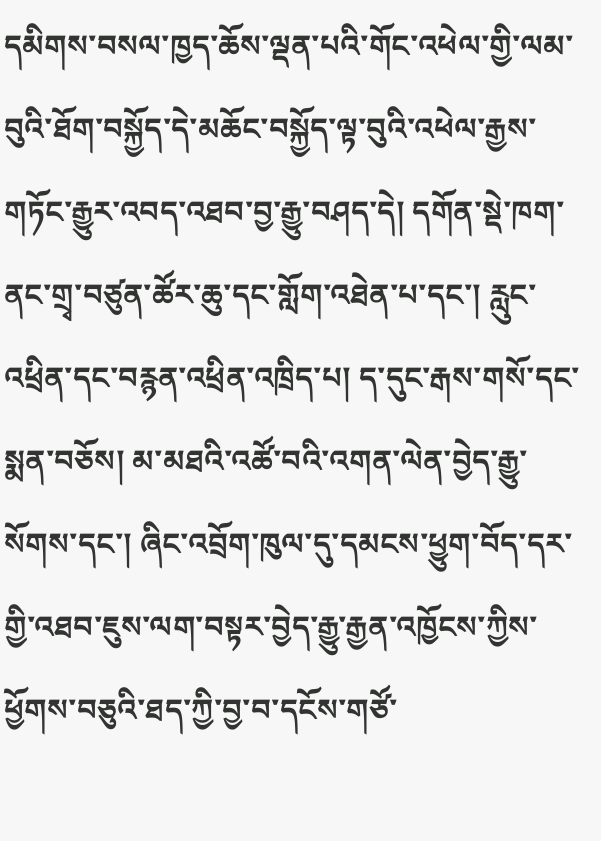དམིགས་བསལ་ཁྱད་ཆོས་ལྡན་པའི་གོང་འཕེལ་གྱི་ལམ་བུའི་ཐོག་བསྐྱོད་དེ་མཆོང་བསྐྱོད་ལྟ་བུའི་འཕེལ་རྒྱས་གཏོང་རྒྱུར་འབད་འཐབ་བྱ་རྒྱུ་བཤད་དེ། དགོན་སྡེ་ཁག་ནང་གྲྭ་བཙུན་ཚོར་ཆུ་དང་གློག་འཐེན་པ་དང་། རླུང་འཕྲིན་དང་བརྙན་འཕྲིན་འཁྲིད་པ། ད་དུང་རྒས་གསོ་དང་སྨན་བཅོས། མ་མཐའི་འཚོ་བའི་འགན་ལེན་བྱེད་རྒྱུ་སོགས་དང་། ཞིང་འབྲོག་ཁུལ་དུ་དམངས་ཕྱུག་བོད་དར་གྱི་འཐབ་ཇུས་ལག་བསྟར་བྱེད་རྒྱུ་རྒྱན་འཁྱོངས་ཀྱིས་ཕྱོགས་བཅུའི་ཐད་ཀྱི་བྱ་བ་དངོས་གཙོ་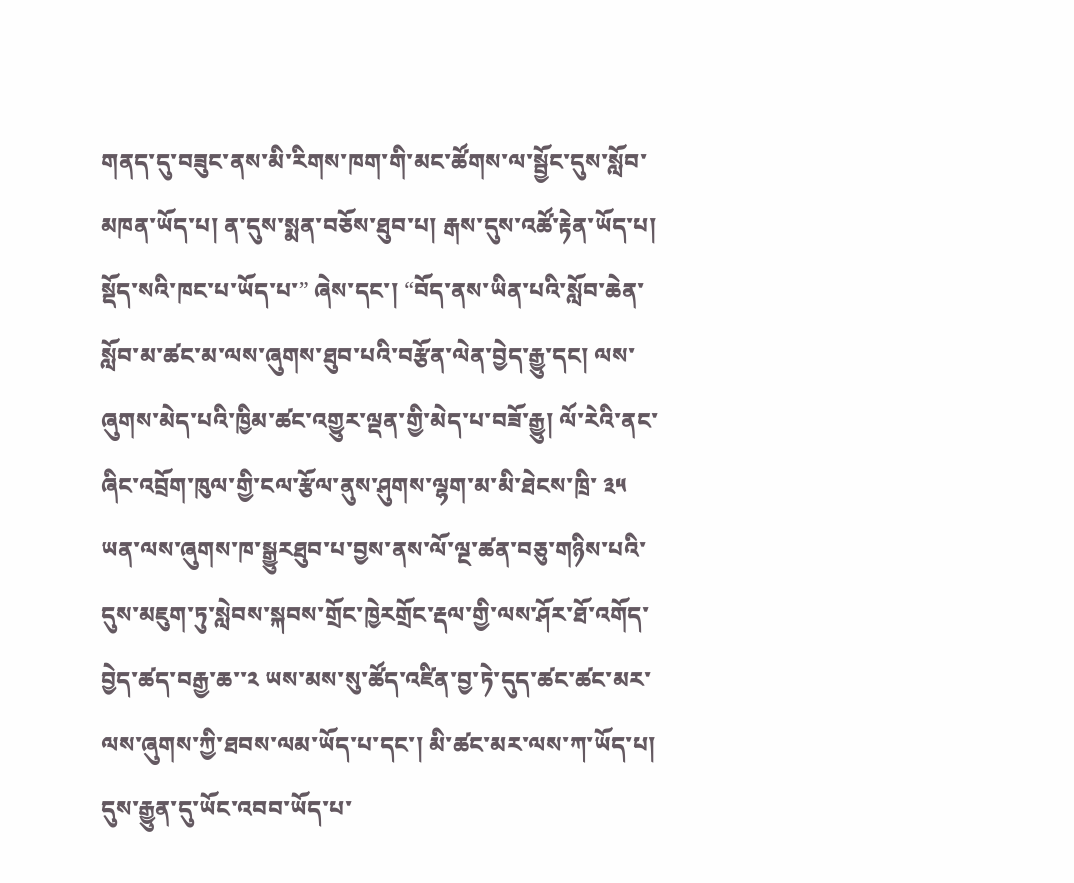གནད་དུ་བཟུང་ནས་མི་རིགས་ཁག་གི་མང་ཚོགས་ལ་སྦྱོང་དུས་སློབ་མཁན་ཡོད་པ། ན་དུས་སྨན་བཅོས་ཐུབ་པ། རྒས་དུས་འཚོ་རྟེན་ཡོད་པ། སྡོད་སའི་ཁང་པ་ཡོད་པ་” ཞེས་དང་། “བོད་ནས་ཡིན་པའི་སློབ་ཆེན་སློབ་མ་ཚང་མ་ལས་ཞུགས་ཐུབ་པའི་བརྩོན་ལེན་བྱེད་རྒྱུ་དང། ལས་ཞུགས་མེད་པའི་ཁྱིམ་ཚང་འགྱུར་ལྡན་གྱི་མེད་པ་བཟོ་རྒྱུ། ལོ་རེའི་ནང་ཞིང་འབྲོག་ཁུལ་གྱི་ངལ་རྩོལ་ནུས་ཤུགས་ལྷག་མ་མི་ཐེངས་ཁྲི་ ༣༥ ཡན་ལས་ཞུགས་ཁ་སྒྱུརཐུབ་པ་བྱས་ནས་ལོ་ལྔ་ཚན་བཅུ་གཉིས་པའི་དུས་མཇུག་ཏུ་སླེབས་སྐབས་གྲོང་ཁྱེརགྲོང་རྡལ་གྱི་ལས་ཤོར་ཐོ་འགོད་བྱེད་ཚད་བརྒྱ་ཆ་་༢ ཡས་མས་སུ་ཚོད་འཛིན་བྱ་ཏེ་དུད་ཚང་ཚང་མར་ལས་ཞུགས་ཀྱི་ཐབས་ལམ་ཡོད་པ་དང་། མི་ཚང་མར་ལས་ཀ་ཡོད་པ། དུས་རྒྱུན་དུ་ཡོང་འབབ་ཡོད་པ་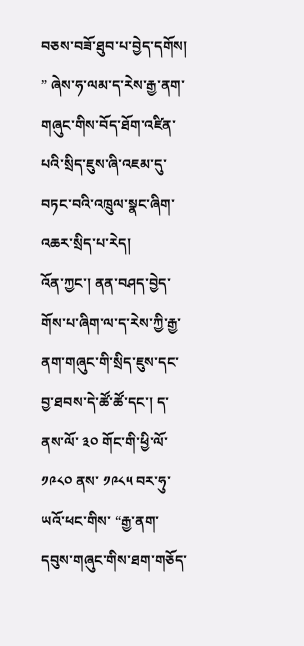བཅས་བཟོ་ཐུབ་པ་བྱེད་དགོས། ” ཞེས་ཧ་ལམ་ད་རེས་རྒྱ་ནག་གཞུང་གིས་བོད་ཐོག་འཛིན་པའི་སྲིད་ཇུས་ཞི་འཇམ་དུ་བཏང་བའི་འཁྲུལ་སྣང་ཞིག་འཆར་སྲིད་པ་རེད།
འོན་ཀྱང་། ནན་བཤད་བྱེད་གོས་པ་ཞིག་ལ་ད་རེས་ཀྱི་རྒྱ་ནག་གཞུང་གི་སྲིད་ཇུས་དང་བྱ་ཐབས་དེ་ཚོ་ཚོ་དང་། ད་ནས་ལོ་ ༣༠ གོང་གི་ཕྱི་ལོ་ ༡༩༨༠ ནས་ ༡༩༨༥ བར་ཧུ་ཡའོ་ཕང་གིས་ “རྒྱ་ནག་དབུས་གཞུང་གིས་ཐག་གཅོད་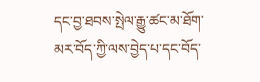དང་བྱ་ཐབས་སྤེལ་རྒྱུ་ཚང་མ་ཐོག་མར་བོད་ཀྱི་ལས་བྱེད་པ་དང་བོད་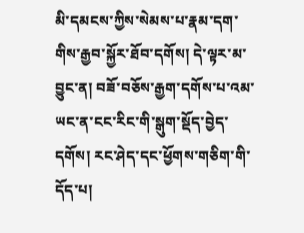མི་དམངས་ཀྱིས་སེམས་པ་རྣམ་དག་གིས་རྒྱབ་སྐྱོར་ཐོབ་དགོས། དེ་ལྟར་མ་བྱུང་ན། བཟོ་བཅོས་རྒྱག་དགོས་པ་འམ་ཡང་ན་ངང་རིང་གི་སྒུག་སྡོད་བྱེད་དགོས། རང་ཤེད་དང་ཕྱོགས་གཅིག་གི་དོད་པ།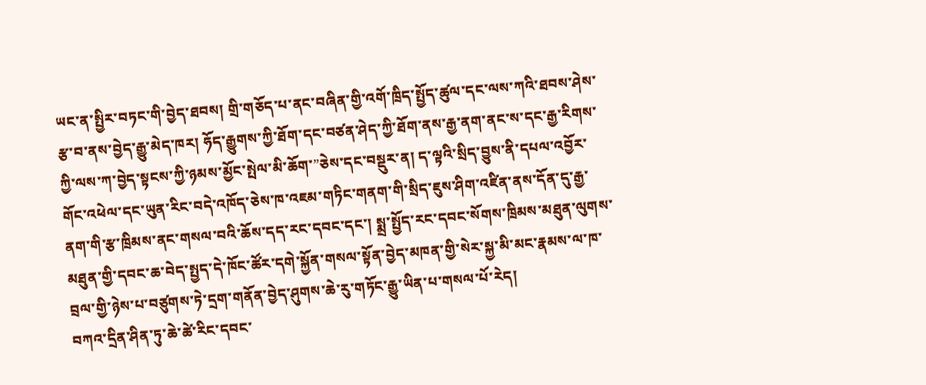ཡང་ན་སྤྱིར་བཏང་གི་བྱེད་ཐབས། གྲི་གཅོད་པ་ནང་བཞིན་གྱི་འགོ་ཁྲིད་སྤྱོད་ཚུལ་དང་ལས་ཀའི་ཐབས་ཤེས་རྩ་བ་ནས་བྱེད་རྒྱུ་མེད་ཁར། ཧོད་རྒྱུགས་ཀྱི་ཐོག་དང་བཙན་ཤེད་ཀྱི་ཐོག་ནས་རྒྱ་ནག་ནང་ས་དང་རྒྱ་རིགས་ཀྱི་ལས་ཀ་བྱེད་སྟངས་ཀྱི་ཉམས་མྱོང་སྤེལ་མི་ཆོག་”ཅེས་དང་བསྡུར་ན། ད་ལྟའི་སྲིད་བྱུས་ནི་དཔལ་འབྱོར་གོང་འཕེལ་དང་ཡུན་རིང་བདེ་འཁོད་ཅེས་ཁ་འཇམ་གཏིང་གནག་གི་སྲིད་ཇུས་ཤིག་འཛིན་ནས་དོན་དུ་རྒྱ་ནག་གི་རྩ་ཁྲིམས་ནང་གསལ་བའི་ཆོས་དད་རང་དབང་དང་། སྨྲ་སྤྱོད་རང་དབང་སོགས་ཁྲིམས་མཐུན་ལུགས་མཐུན་གྱི་དབང་ཆ་བེད་སྤྱད་དེ་ཁོང་ཚོར་དགེ་སྐྱོན་གསལ་སྟོན་བྱེད་མཁན་གྱི་སེར་སྐྱ་མི་མང་རྣམས་ལ་ཁ་བྲལ་གྱི་ཉེས་པ་བཙུགས་ཏེ་དྲག་གནོན་བྱེད་ཤུགས་ཆེ་རུ་གཏོང་རྒྱུ་ཡིན་པ་གསལ་པོ་རེད།
བཀའ་དྲིན་ཤིན་ཏུ་ཆེ་ཚེ་རིང་དབང་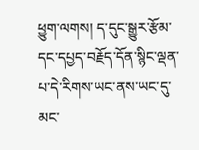ཕྱུག་ལགས། ད་དུང་སྒྱུར་རྩོམ་དང་དཔྱད་བརྗོད་དོན་སྙིང་ལྡན་པ་དེ་རིགས་ཡང་ནས་ཡང་དུ་མང་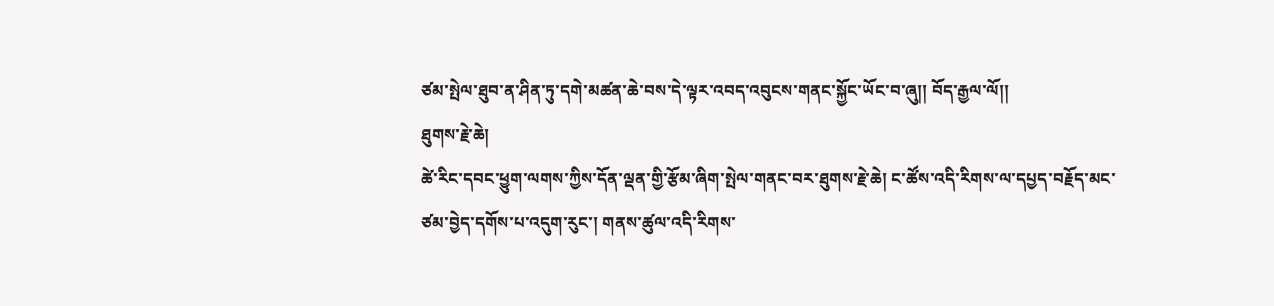ཙམ་སྤེལ་ཐུབ་ན་ཤིན་ཏུ་དགེ་མཚན་ཆེ་བས་དེ་ལྟར་འབད་འབུངས་གནང་སྐྱོང་ཡོང་བ་ཞུ།། བོད་རྒྱལ་ལོ།།
ཐུགས་རྗེ་ཆེ།
ཚེ་རིང་དབང་ཕྱུག་ལགས་ཀྱིས་དོན་ལྡན་གྱི་རྩོམ་ཞིག་སྤེལ་གནང་བར་ཐུགས་རྗེ་ཆེ། ང་ཚོས་འདི་རིགས་ལ་དཔྱད་བརྗོད་མང་ཙམ་བྱེད་དགོས་པ་འདུག་རུང་། གནས་ཚུལ་འདི་རིགས་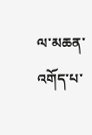ལ་མཆན་འགོད་པ་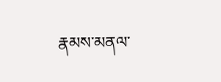རྣམས་མནལ་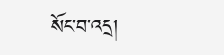སོང་བ་འདྲ།